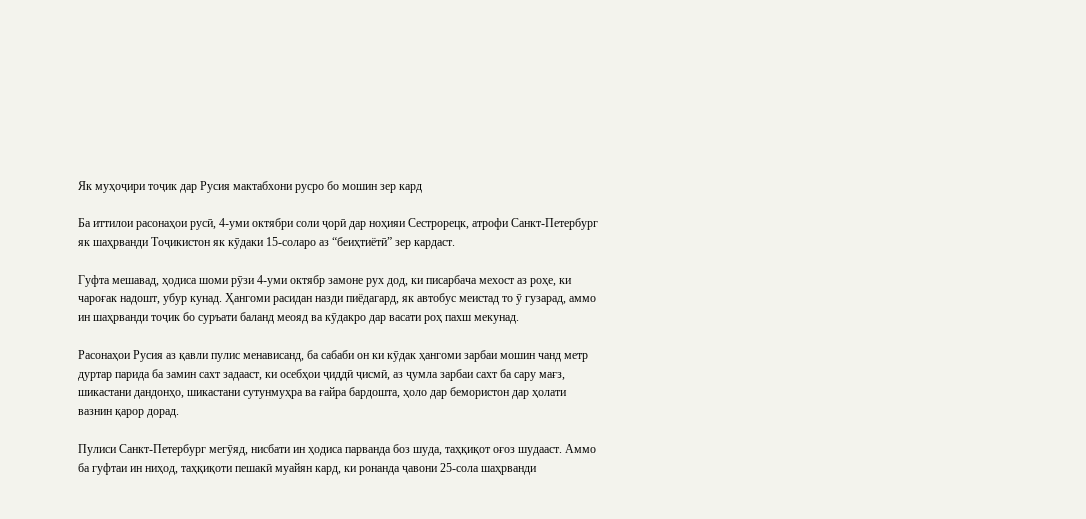Як муҳоҷири тоҷик дар Русия мактабхони русро бо мошин зер кард

Ба иттилои расонаҳои русӣ, 4-уми октябри соли ҷорӣ дар ноҳияи Сестрорецк, атрофи Санкт-Петербург як шаҳрванди Тоҷикистон як кӯдаки 15-соларо аз “беиҳтиётӣ” зер кардаст.

Гуфта мешавад, ҳодиса шоми рӯзи 4-уми октябр замоне рух дод, ки писарбача мехост аз роҳе, ки чароғак надошт, убур кунад. Ҳангоми расидан назди пиёдагард, як автобус меистад то ӯ гузарад, аммо ин шаҳрванди тоҷик бо суръати баланд меояд ва кӯдакро дар васати роҳ пахш мекунад.

Расонаҳои Русия аз қавли пулис менависанд, ба сабаби он ки кӯдак ҳангоми зарбаи мошин чанд метр дуртар парида ба замин сахт задааст, ки осебҳои ҷиддӣ ҷисмӣ, аз ҷумла зарбаи сахт ба сару мағз, шикастани дандонҳо, шикастани сутунмуҳра ва ғайра бардошта, ҳоло дар бемористон дар ҳолати вазнин қарор дорад.

Пулиси Санкт-Петербург мегӯяд, нисбати ин ҳодиса парванда боз шуда, таҳқиқот оғоз шудааст. Аммо ба гуфтаи ин ниҳод, таҳқиқоти пешакӣ муайян кард, ки ронанда ҷавони 25-сола шаҳрванди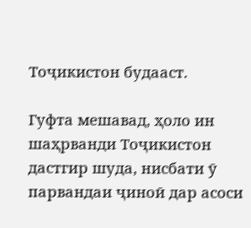Тоҷикистон будааст.

Гуфта мешавад, ҳоло ин шаҳрванди Тоҷикистон дастгир шуда, нисбати ӯ парвандаи ҷиноӣ дар асоси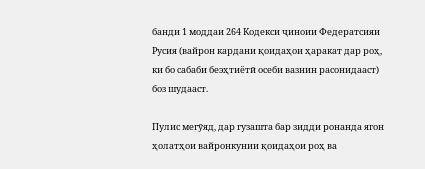банди 1 моддаи 264 Кодекси ҷиноии Федератсияи Русия (вайрон кардани қоидаҳои ҳаракат дар роҳ, ки бо сабаби беэҳтиётӣ осеби вазнин расонидааст) боз шудааст.

Пулис мегӯяд, дар гузашта бар зидди ронанда ягон ҳолатҳои вайронкунии қоидаҳои роҳ ва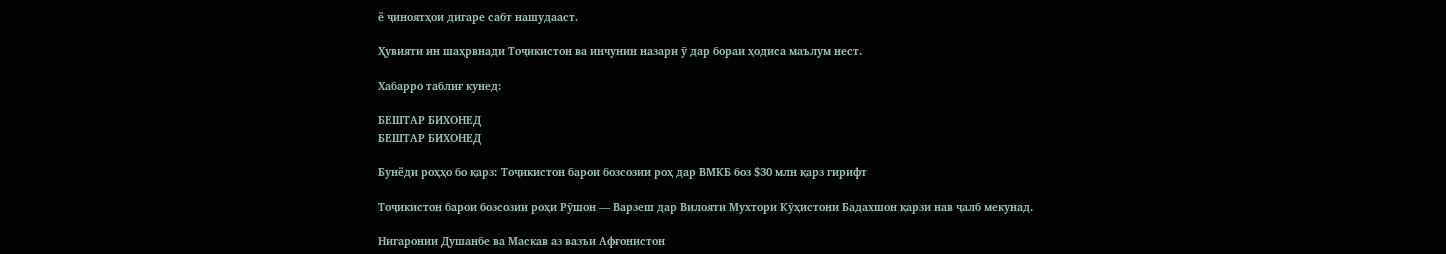ё ҷиноятҳои дигаре сабт нашудааст.

Ҳувияти ин шаҳрвнади Тоҷикистон ва инчунин назари ӯ дар бораи ҳодиса маълум нест.

Хабарро таблиғ кунед:

БЕШТАР БИХОНЕД
БЕШТАР БИХОНЕД

Бунёди роҳҳо бо қарз: Тоҷикистон барои бозсозии роҳ дар ВМКБ боз $30 млн қарз гирифт

Тоҷикистон барои бозсозии роҳи Рӯшон — Варзеш дар Вилояти Мухтори Кӯҳистони Бадахшон қарзи нав ҷалб мекунад.

Нигаронии Душанбе ва Маскав аз вазъи Афғонистон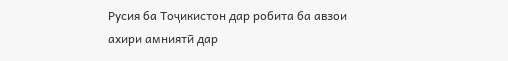Русия ба Тоҷикистон дар робита ба авзои ахири амниятӣ дар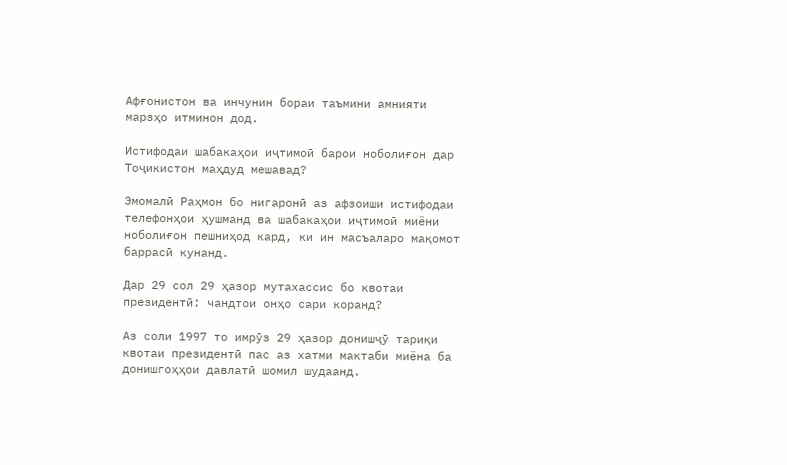Афғонистон ва инчунин бораи таъмини амнияти марзҳо итминон дод.

Истифодаи шабакаҳои иҷтимоӣ барои ноболиғон дар Тоҷикистон маҳдуд мешавад?

Эмомалӣ Раҳмон бо нигаронӣ аз афзоиши истифодаи телефонҳои ҳушманд ва шабакаҳои иҷтимоӣ миёни ноболиғон пешниҳод кард, ки ин масъаларо мақомот баррасӣ кунанд.

Дар 29 сол 29 ҳазор мутахассис бо квотаи президентӣ: чандтои онҳо сари коранд?

Аз соли 1997 то имрӯз 29 ҳазор донишҷӯ тариқи квотаи президентӣ пас аз хатми мактаби миёна ба донишгоҳҳои давлатӣ шомил шудаанд.